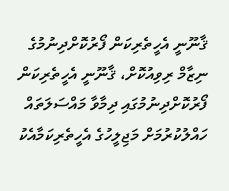ޤާނޫނީ އެހީތެރިކަން ފޯރުކޮށްދިނުމުގެ ނިޒާމް ރިވިއުކޮށް، ޤާނޫނީ އެހީތެރިކަން ފޯރުކޮށްދިނުމުގައި ދިމާވާ މައްސަލަތައް ހައްލުކުރުމަށް މަޖިލީހުގެ އެހީތެރިކަމާއެކު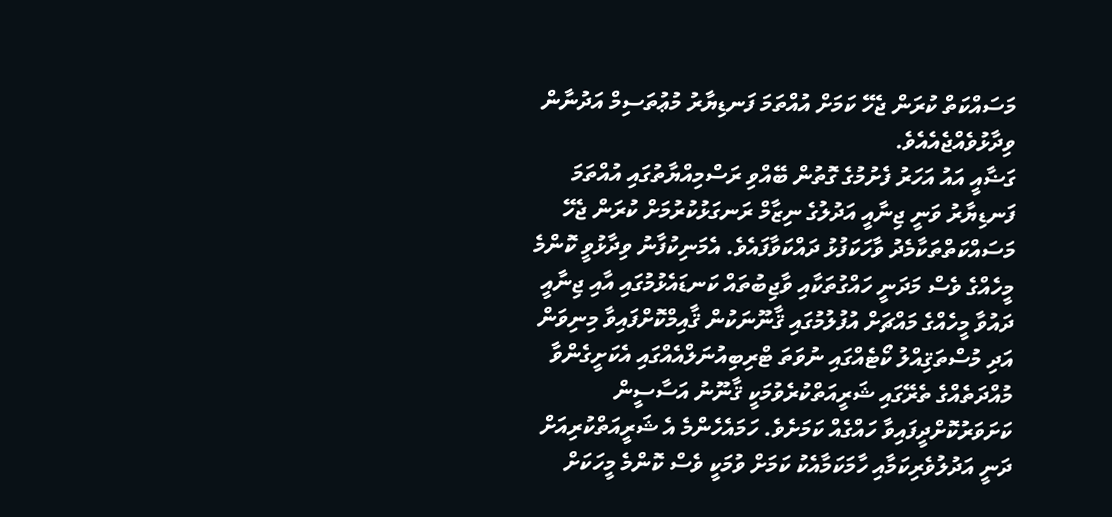މަސައްކަތް ކުރަން ޖެހޭ ކަމަށް އުއްތަމަ ފަނޑިޔާރު މުޢުތަސިމް އަދުނާން ވިދާޅުވެއްޖެއެއެވެ.
ގަޟާއީ އައު އަހަރު ފެށުމުގެ ގޮތުން ބޭއްވި ރަސްމިއްޔާތުގައި އުއްތަމަ ފަނޑިޔާރު ވަނީ ޖިނާއީ އަދުލުގެ ނިޒާމް ރަނގަޅުކުރުމަށް ކުރަން ޖެހޭ މަސައްކަތްތަކާމެދު ވާހަކަފުޅު ދައްކަވާފައެވެ. އެމަނިކުފާނު ވިދާޅުވީ ކޮންމެ މީހެއްގެ ވެސް މަދަނީ ހައްގުތަކާއި ވާޖިބުތައް ކަނޑައެޅުމުގައި އާއި ޖިނާއީ ދައުވާ މީހެއްގެ މައްޗަށް އުފުލުމުގައި ޤާނޫނަކުން ޤާއިމްކޮށްފައިވާ މިނިވަން އަދި މުސްތަޤިއްލު ކޯޓެއްގައި ނުވަތަ ޓްރިބިއުނަލްއެއްގައި އެކަށީގެންވާ މުއްދަތެއްގެ ތެރޭގައި ޝަރީއަތްކުރެވުމަކީ ޤާނޫނު އަސާސީން ކަށަވަރުކޮށްދީފައިވާ ހައްގެއް ކަމަށެވެ. ހަމައެހެންމެ އެ ޝަރީއަތްކުރިއަށް ދަނީ އަދުލުވެރިކަމާއި ހާމަކަމާއެކު ކަމަށް ވުމަކީ ވެސް ކޮންމެ މީހަކަށް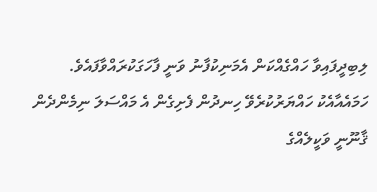ލިބިދީފައިވާ ހައްގެއްކަން އެމަނިކުފާނު ވަނީ ފާހަގަކުރައްވާފައެވެ.
ހަމައެއާއެކު ހައްޔަރުކުރެވޭ ހިނދުން ފެށިގެން އެ މައްސަލަ ނިމެންދެން ޤާނޫނީ ވަކީލެއްގެ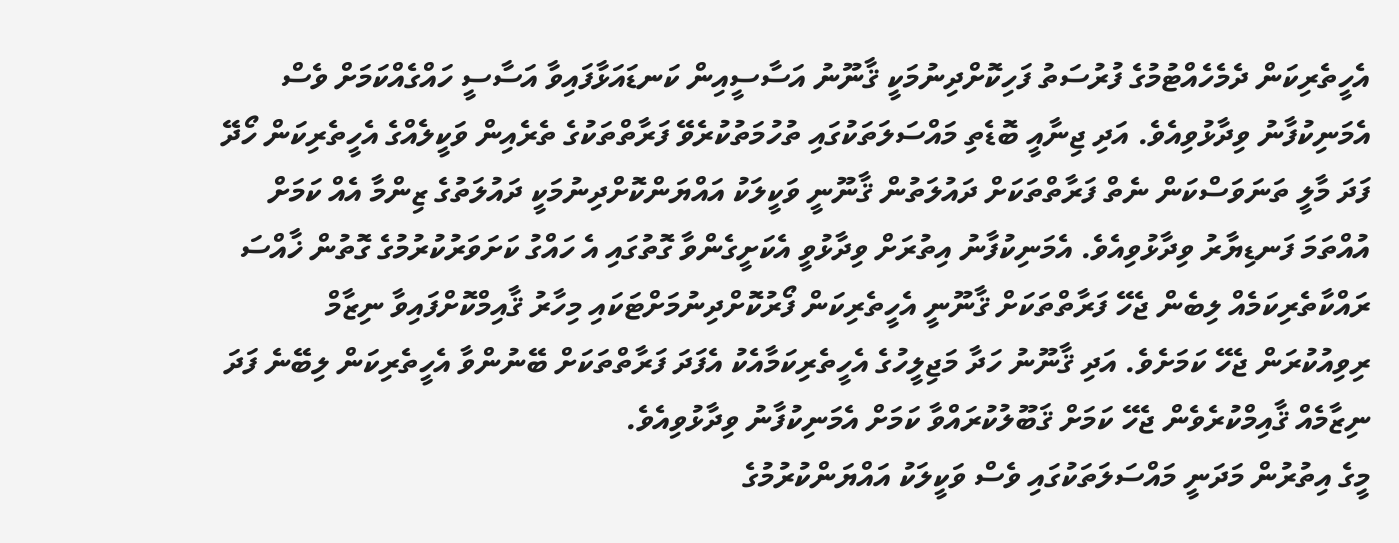އެހީތެރިކަން ދެމެހެއްޓުމުގެ ފުރުސަތު ފަހިކޮށްދިނުމަކީ ޤާނޫނު އަސާސީއިން ކަނޑައަޅާފައިވާ އަސާސީ ހައްގެއްކަމަށް ވެސް އެމަނިކުފާނު ވިދާޅުވިއެވެ. އަދި ޖިނާއީ ބޮޑެތި މައްސަލަތަކުގައި ތުހުމަތުކުރެވޭ ފަރާތްތަކުގެ ތެރެއިން ވަކީލެއްގެ އެހީތެރިކަން ހޯދޭ ފަދަ މާލީ ތަނަވަސްކަން ނެތް ފަރާތްތަކަށް ދައުލަތުން ޤާނޫނީ ވަކީލަކު އައްޔަންކޮށްދިނުމަކީ ދައުލަތުގެ ޒިންމާ އެއް ކަމަށް އުއްތަމަ ފަނޑިޔާރު ވިދާޅުވިއެވެ. އެމަނިކުފާނު އިތުރަށް ވިދާޅުވީ އެކަށީގެންވާ ގޮތުގައި އެ ހައްގު ކަށަވަރުކުރުމުގެ ގޮތުން ޚާއްސަ ރައްކާތެރިކަމެއް ލިބެން ޖެހޭ ފަރާތްތަކަށް ޤާނޫނީ އެހީތެރިކަން ފޯރުކޮށްދިނުމަށްޓަކައި މިހާރު ޤާއިމްކޮށްފައިވާ ނިޒާމް ރިވިއުކުރަން ޖެހޭ ކަމަށެވެ. އަދި ޤާނޫނު ހަދާ މަޖިލީހުގެ އެހީތެރިކަމާއެކު އެފަދަ ފަރާތްތަކަށް ބޭނުންވާ އެހީތެރިކަން ލިބޭނެ ފަދަ ނިޒާމެއް ޤާއިމްކުރެވެން ޖެހޭ ކަމަށް ޤަބޫލުކުރައްވާ ކަމަށް އެމަނިކުފާނު ވިދާޅުވިއެވެ.
މީގެ އިތުރުން މަދަނީ މައްސަލަތަކުގައި ވެސް ވަކީލަކު އައްޔަންކުރުމުގެ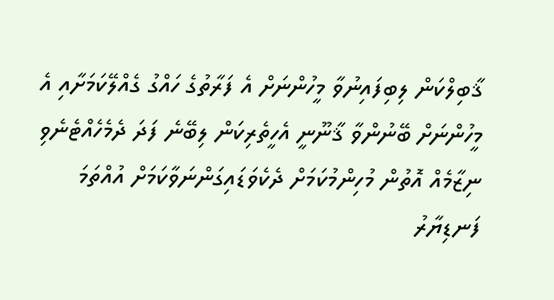ޤާބިލްކަން ލިބިފައިނުވާ މީހުންނަށް އެ ފަރާތުގެ ހައްގު ގެއްލޭކަމަށާއި އެ މީހުންނަށް ބޭނުންވާ ޤާނޫނީ އެހީތެރިކަން ލިބޭނެ ފަދަ ދެމެހެއްޓެނެވި ނިޒާމެއް އޮތުން މުހިންމުކަމަށް ދެކެވަޑައިގަންނަވާކަމަށް އުއްތަމަ ފަނޑިޔާރު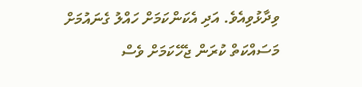ވިދާޅުވިއެވެ. އަދި އެކަންކަމަށް ހައްލު ގެނައުމަށް މަސައްކަތް ކުރަން ޖެހޭކަމަށް ވެސް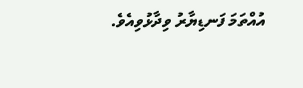އުއްތަމަ ފަނޑިޔާރު ވިދާޅުވިއެވެ.